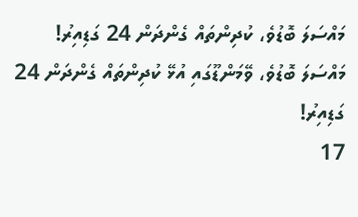މައްސަލަ ބޮޑުވެ، ކުދިންތައް ގެންދަން 24 ގަޑިއިރު!
މައްސަލަ ބޮޑުވެ، ވޭމަންޑޫގައި އުޅޭ ކުދިންތައް ގެންދަން 24 ގަޑިއިރު!
17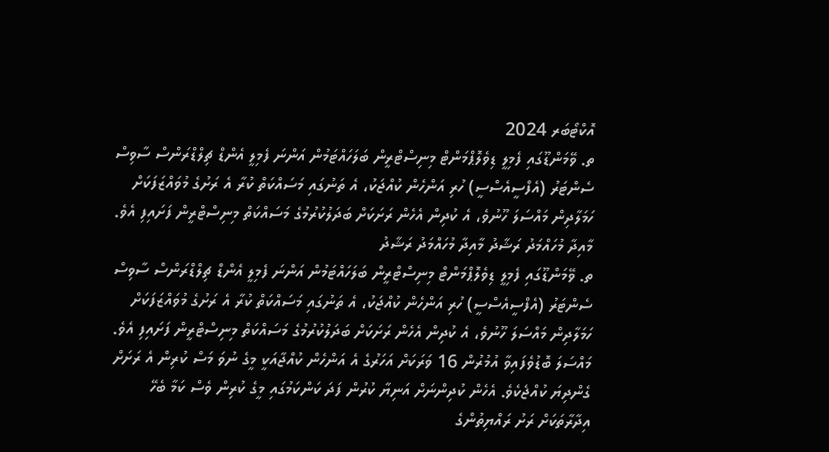އޮކްޓޯބަރ 2024
ތ. ވޭމަންޑޫގައި ފެމިލީ ޑިވެލޮޕްމަންޓް މިނިސްޓްރީން ބަލަހައްޓަމުން އަންނަ ފެމިލީ އެންޑް ޗިލްޑްރަންސް ސާވިސް ސެންޓަރު (އެފްސީއެސްސީ) ހުރި އަންހެން ކުއްޖަކު، އެ ތަނުގައި މަސައްކަތް ކުރާ އެ ރަށުގެ މުވައްޒަފަކަށް ހަމަލާދިން މައްސަލަ ހޫނުވެ، އެ ކުދިން އެހެން ރަށަކަށް ބަދަލުކުރުމުގެ މަސައްކަތް މިނިސްޓްރީން ފަށައިފި އެވެ.
މާއިދާ މުހައްމަދު ރަޝާދު މާއިދާ މުހައްމަދު ރަޝާދު
ތ. ވޭމަންޑޫގައި ފެމިލީ ޑިވެލޮޕްމަންޓް މިނިސްޓްރީން ބަލަހައްޓަމުން އަންނަ ފެމިލީ އެންޑް ޗިލްޑްރަންސް ސާވިސް ސެންޓަރު (އެފްސީއެސްސީ) ހުރި އަންހެން ކުއްޖަކު، އެ ތަނުގައި މަސައްކަތް ކުރާ އެ ރަށުގެ މުވައްޒަފަކަށް ހަމަލާދިން މައްސަލަ ހޫނުވެ، އެ ކުދިން އެހެން ރަށަކަށް ބަދަލުކުރުމުގެ މަސައްކަތް މިނިސްޓްރީން ފަށައިފި އެވެ.
މައްސަލަ ބޮޑުވެފައިވާ އުމުރުން 16 ވަރަކަށް އަހަރުގެ އެ އަންހެން ކުއްޖާއަކީ މީގެ ނުވަ މަސް ކުރިން އެ ރަށަށް ގެންދިޔަ ކުއްޖެކެވެ. އެހެން ކުދިންނަށް އަނިޔާ ކުރުން ފަދަ ކަންކަމުގައި މީގެ ކުރިން ވެސް ކަމާ ބެހޭ އިދާރާތަކަށް ރަށު ރައްޔިތުންގެ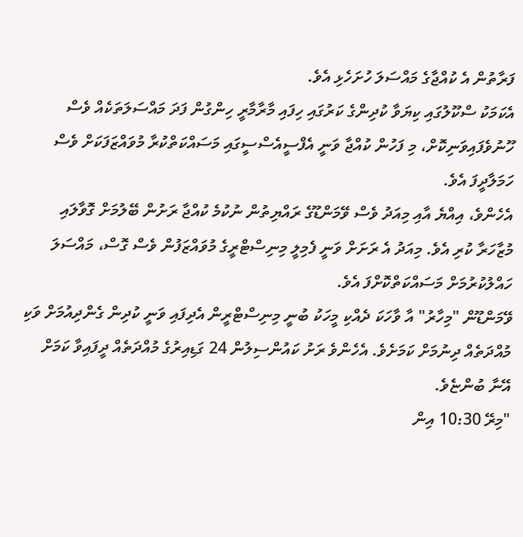ފަރާތުން އެ ކުއްޖާގެ މައްސަލަ ހުށަހެޅި އެވެ.
އެކަމަކު ސްކޫލުގައި ކިޔަވާ ކުދިންގެ ކަރުގައި ހިފައި މާރާމާރީ ހިންގުން ފަދަ މައްސަލަތަކެއް ވެސް ހޫނުވެފައިވަނިކޮށް، މި ފަހުން ކުއްޖާ ވަނީ އެފްސީއެސްސީގައި މަސައްކަތްކުރާ މުވައްޒަފަކަށް ވެސް ހަމަލާދީފަ އެވެ.
އެހެންވެ، އިއްޔެ އާއި މިއަދު ވެސް ވޭމަންޑޫގެ ރައްޔިތުން ނުކުމެ ކުއްޖާ ރަށުން ބޭލުމަށް ގޮވާލައި މުޒާހަރާ ކުރި އެވެ. މިއަދު އެ ރަށަށް ވަނީ ފެމިލީ މިނިސްޓްރީގެ މުވައްޒަފުން ވެސް ގޮސް، މައްސަލަ ހައްލުކުރުމަށް މަސައްކަތްކޮށްފަ އެވެ.
ވޭމަންޑޫން "މިހާރު" އާ ވާހަކަ ދެއްކި މީހަކު ބުނީ މިނިސްޓްރީން އެދިފައި ވަނީ ކުދިން ގެންދިއުމަށް ވަކި މުއްދަތެއް ދިނުމަށް ކަމަށެވެ. އެހެންވެ ރަށު ކައުންސިލުން 24 ގަޑިއިރުގެ މުއްދަތެއް ދީފައިވާ ކަމަށް އޭނާ ބުންޏެވެ.
"މިރޭ 10:30 އިން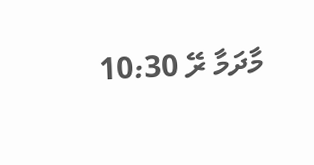މާދަމާ ރޭ 10:30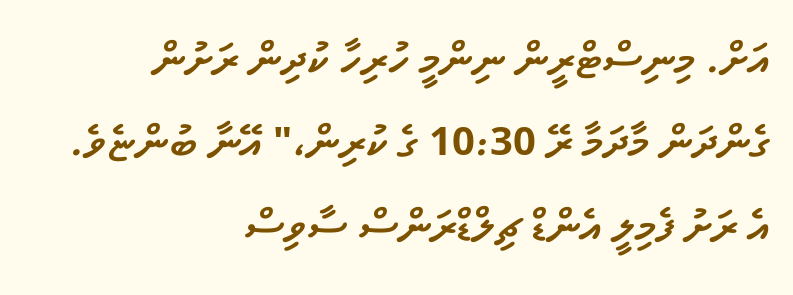އަށް. މިނިސްޓްރީން ނިންމީ ހުރިހާ ކުދިން ރަށުން ގެންދަން މާދަމާ ރޭ 10:30 ގެ ކުރިން،" އޭނާ ބުންޏެވެ.
އެ ރަށު ފެމިލީ އެންޑް ޗިލްޑްރަންސް ސާވިސް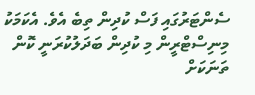ސެންޓަރުގައި ފަސް ކުދިން ތިބެ އެވެ. އެކަމަކު މިނިސްޓްރީން މި ކުދިން ބަދަލުކުރަނީ ކޮން ތަނަކަށް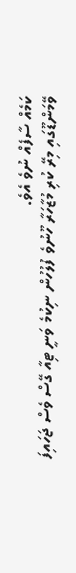ކަމެއް ސާފެއް ނުވެ އެވެ.
ވޭމަންޑޫގައި މިރޭ ކުރި މުޒާހަރާ ހޫނުވެ ފުލުހުން ނިކުމެ ވަނީ ޓިއާ ގޭސް ވެސް ޖަހައިފަ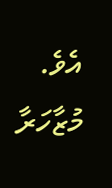އެވެ. މުޒާހަރާ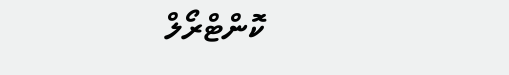ކޮންޓްރޯލް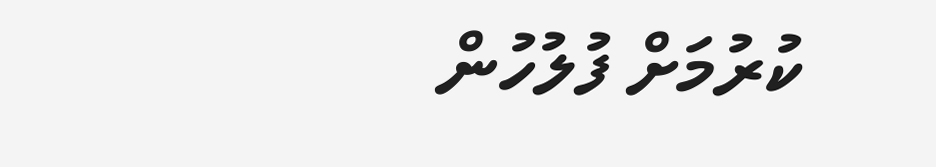ކުރުމަށް ފުލުހުން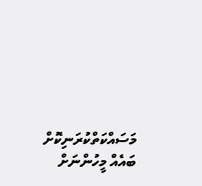މަސައްކަތްކުރަނިކޮށް ބައެއް މީހުންނަށް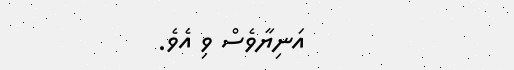އަނިޔާވެސް ވި އެވެ.